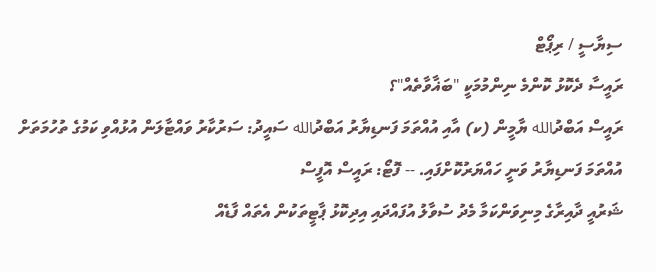ސިޔާސީ / ރިޕޯޓް
ރައީސާ ދެކޮޅު ކޮންމެ ނިންމުމަކީ "ބަޣާވާތެއް"؟
ރައީސް އަބްދުالله ޔާމީން (ކ) އާއި އުއްތަމަ ފަނޑިޔާރު އަބްދުالله ސައީދު: ސަރުކާރު ވައްޓާލަން އުޅުއްވި ކަމުގެ ތުހުމަތަށް އުއްތަމަ ފަނޑިޔާރު ވަނީ ހައްޔަރުކޮށްފައި. -- ފޮޓޯ: ރައީސް އޮފީސް
ޝަރުއީ ދާއިރާގެ މިނިވަންކަމާ މެދު ސުވާލު އުފައްދައި އިދިކޮޅު ޕާޓީތަކުން އެތައް ފާޑެއް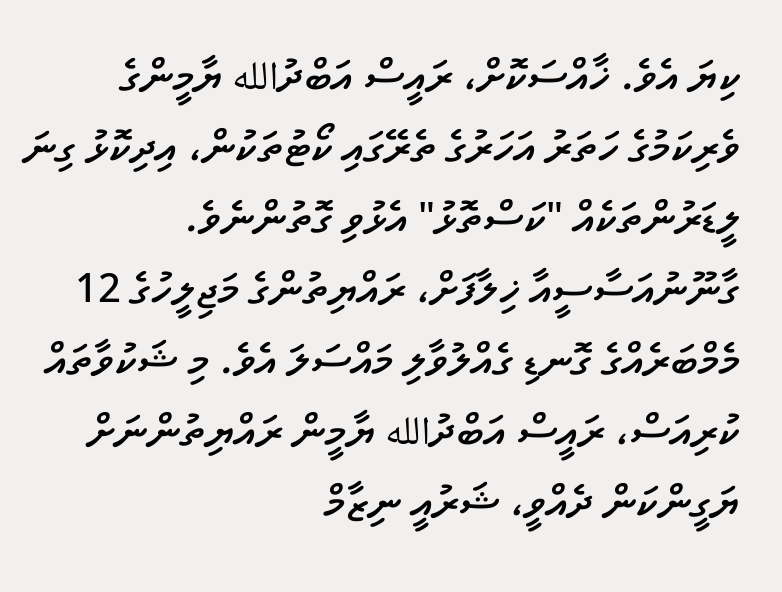ކިޔަ އެވެ. ޚާއްސަކޮށް، ރައީސް އަބްދުالله ޔާމީންގެ ވެރިކަމުގެ ހަތަރު އަހަރުގެ ތެރޭގައި ކޯޓުތަކުން، އިދިކޮޅު ގިނަ ލީޑަރުންތަކެއް "ކަސްތޮޅު" އެޅުވި ގޮތުންނެވެ. ގާނޫނުއަސާސީއާ ޚިލާފަށް، ރައްޔިތުންގެ މަޖިލީހުގެ 12 މެމްބަރެއްގެ ގޮނޑި ގެއްލުވާލި މައްސަލަ އެވެ. މި ޝަކުވާތައް ކުރިއަސް، ރައީސް އަބްދުالله ޔާމީން ރައްޔިތުންނަށް ޔަގީންކަން ދެއްވީ، ޝަރުއީ ނިޒާމް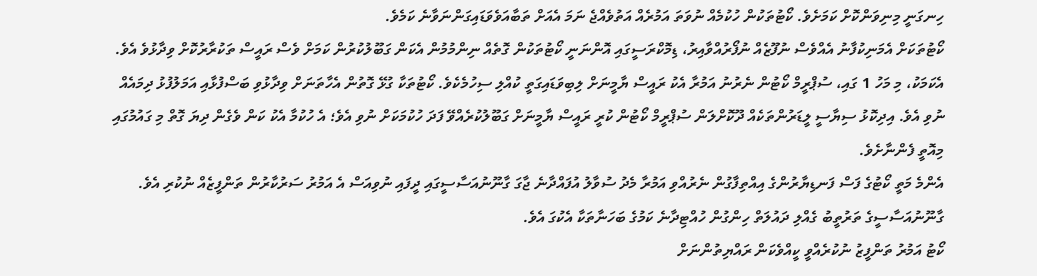ހިނގަނީ މިނިވަންކޮށް ކަމަށެވެ. ކޯޓުތަކުން ހުކުމެއް ނުވަތަ އަމުރެއް އަތުވެއްޖެ ނަމަ އެއަށް ތަބާއަވެވަޑައިގަންނަވާނެ ކަމެވެ.
ކޯޓުތަކަށް އެމަނިކުފާނު އެއްވެސް ނުފޫޒެއް ނުފޯރުއްވާއިރު، ޑިމޮކްރަސީގައި އޮންނަނީ ކޯޓުތަކުން ގޮތެއް ނިންމުމުން އެކަން ގަބޫލުކުރުން ކަމަށް ވެސް ރައީސް ތަކުރާރުކޮށް ވިދާޅުވެ އެވެ. އެކަމަކު، މި މަހު 1 ގައި، ސުޕްރީމް ކޯޓުން ނެރުނު އަމުރާ އެކު ރައީސް ޔާމީނަށް ލިބިވަޑައިގަތީ ކުއްލި ސިހުމެކެވެ. ކޯޓުތަކާ ގުޅޭ ގޮތުން އެހާތަނަށް ވިދާޅުވި ބަސްފުޅާއި އަމަލުފުޅު ދިމައެއް ނުވި އެވެ. އިދިކޮޅު ސިޔާސީ ލީޑަރުންތަކެއް ދޫކޮށްލަން ސުޕްރީމް ކޯޓުން ކުރީ ރައީސް ޔާމީނަށް ގަބޫލުކުރެއްވޭ ފަދަ ހުކުމަކަށް ނުވި އެވެ؛ އެ ހުކުމާ އެކު ކަން ވެގެން ދިޔަ ގޮތް މި ގައުމުގައި މިއޮތީ ފެންނާށެވެ.
އެންމެ މަތީ ކޯޓުގެ ފަސް ފަނޑިޔާރުންގެ އިއްތިފާގުން ނެރުއްވި އަމުރާ މެދު ސުވާލު އުފައްދާނެ ޖާގަ ގާނޫނުއަސާސީގައި ދީފައި ނުވިއަސް އެ އަމުރު ސަރުކާރުން ތަންފީޒެއް ނުކުރި އެވެ. ގާނޫނުއަސާސީގެ ތަރުތީބު ގެއްލި ދައުލަތް ހިންގުން ހުއްޓިދާނެ ކަމުގެ ބަހަނާތަކާ އެކުގަ އެވެ.
ކޯޓު އަމުރު ތަންފީޒު ނުކުރެއްވީ ކީއްވެކަން ރައްޔިތުންނަށް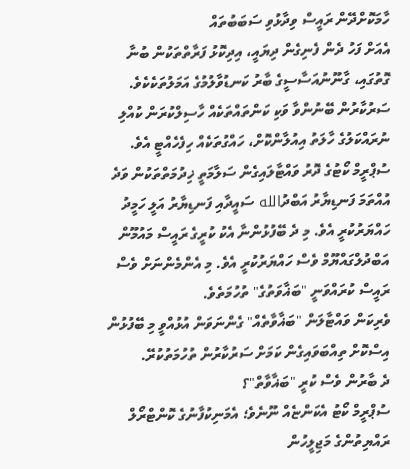ހާމަކޮށްދޭން ރައީސް ވިދާޅުވި ސަބަބުތައް
އެއަށް ފަހު ދެން ފެނިގެން ދިޔައީ، އިދިކޮޅު ފަރާތްތަކުން ބުނާ ގޮތުގައި، ގާނޫނުއަސާސީގެ ބާރު ކަނޑުވާލުމުގެ އަމަލުތަކެކެވެ. ސަރުކާރުން ބޭނުންވާ ވަކި ކަންތައްތަކެއް ހާސިލްކުރަން ކުއްލި ނުރައްކަލުގެ ހާލަތު އިއުލާންކޮށް، ހައްގުތަކެއް ހިފެހެއްޓީ އެވެ. ސުޕްރީމް ކޯޓުގެ ދޮރު ވައްޓާލައިގެން ސަލާމަތީ ޚިދުމަތްތަކުން ވަދެ އުއްތަމަ ފަނޑިޔާރު އަބްދުالله ސައީދާއި ފަނޑިޔާރު އަލީ ހަމީދު ހައްޔަރުކުރީ އެވެ. މި ދެ ބޭފުޅުންނާ އެކު ކުރީގެ ރައީސް މައުމޫން އަބްދުލްގައްޔޫމް ވެސް ހައްޔަރުކުރީ އެވެ. މި އެންމެންނަށް ވެސް ރައީސް ކުރައްވަނީ "ބަޣާވަތުގެ" ތުހުމަތެވެ.
ވެރިކަން ވައްޓާލަން "ބަޣާވާތެއް" ގެންނަވަން އުޅުއްވީ މި ބޭފުޅުން އިސްކޮށް ތިއްބަވައިގެން ކަމަށް ސަރުކާރުން ތުހުމަތުކުރޭ.
ދެ ބާރުން ވެސް ކުރީ "ބަޣާވާތް"؟
ސުޕްރީމް ކޯޓު އެކަންޏެއް ނޫނެވެ؛ އެމަނިކުފާނުގެ ކޮންޓްރޯލް ރައްޔިތުންގެ މަޖިލީހުން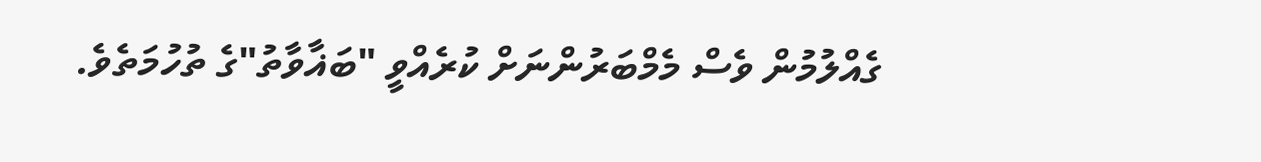ގެއްލުމުން ވެސް މެމްބަރުންނަށް ކުރެއްވީ "ބަޣާވާތު"ގެ ތުހުމަތެވެ.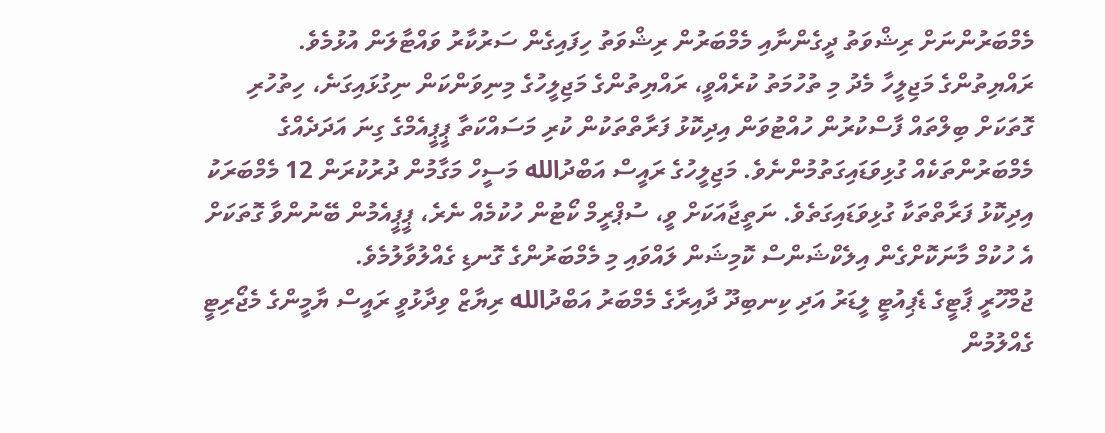މެމްބަރުންނަށް ރިޝްވަތު ދީގެންނާއި މެމްބަރުން ރިޝްވަތު ހިފައިގެން ސަރުކާރު ވައްޓާލަން އުޅުމެވެ.
ރައްޔިތުންގެ މަޖިލީހާ މެދު މި ތުހުމަތު ކުރެއްވީ، ރައްޔިތުންގެ މަޖިލީހުގެ މިނިވަންކަން ނިގުޅައިގަނެ، ހިތުހުރި ގޮތަކަށް ބިލްތައް ފާސްކުރުން ހުއްޓުވަން އިދިކޮޅު ފަރާތްތަކުން ކުރި މަސައްކަތާ ޕީޕީއެމްގެ ގިނަ އަދަދެއްގެ މެމްބަރުންތަކެއް ގުޅިވަޑައިގަތުމުންނެވެ. މަޖިލީހުގެ ރައީސް އަބްދުالله މަސީހް މަގާމުން ދުރުކުރަން 12 މެމްބަރަކު އިދިކޮޅު ފަރާތްތަކާ ގުޅިވަޑައިގަތެވެ. ނަތީޖާއަކަށް ވީ، ސުޕްރީމް ކޯޓުން ހުކުމެއް ނެރެ، ޕީޕީއެމުން ބޭނުންވާ ގޮތަކަށް އެ ހުކުމް މާނަކޮށްގެން އިލެކްޝަންސް ކޮމިޝަން ލައްވައި މި މެމްބަރުންގެ ގޮނޑި ގެއްލުވާލުމެވެ.
ޖުމްހޫރީ ޕާޓީގެ ޑެޕިއުޓީ ލީޑަރު އަދި ކިނބިދޫ ދާއިރާގެ މެމްބަރު އަބްދުالله ރިޔާޒް ވިދާޅުވީ ރައީސް ޔާމީންގެ މެޖޯރިޓީ ގެއްލުމުން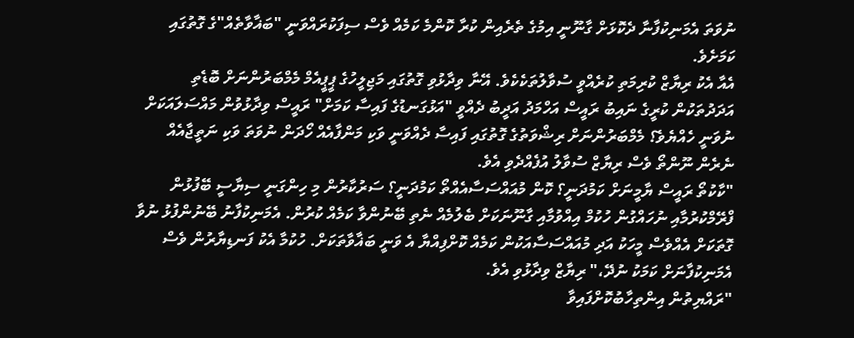ނުވަތަ އެމަނިކުފާނާ ދެކޮޅަށް ގާނޫނީ އިމުގެ ތެރެއިން ކުރާ ކޮންމެ ކަމެއް ވެސް ސިފަކުރައްވަނީ "ބަޣާވާތެއް"ގެ ގޮތުގައި ކަމަށެވެ.
އެއާ އެކު ރިޔާޒް ކުރިމަތި ކުރެއްވީ ސުވާލުތަކެކެވެ. އޭނާ ވިދާޅުވި ގޮތުގައި މަޖިލީހުގެ ޕީޕީއެމް މެމްބަރުންނަށް ބޮޑެތި އަދަދުތަކުން ކުރީގެ ނައިބު ރައީސް އަހްމަދު އަދީބު ދެއްވީ "އަޅުގަނޑުގެ ފައިސާ ކަމަށް" ރައީސް ވިދާޅުވުން މައްސަލައަކަށް ނުވަނީ ހެއްޔެވެ؟ މެމްބަރުންނަށް ރިޝްވަތުގެ ގޮތުގައި ފައިސާ ދެއްވަނީ ވަކި މަންފާއެއް ހޯދަން ނުވަތަ ވަކި ނަތީޖާއެއް ނެރެން ނޫންތޯ ވެސް ރިޔާޒް ސުވާލު އުފެއްދެވި އެވެ.
"ކާކުތޯ ރައީސް ޔާމީނަށް ކަމުދަނީ؟ ކޮން މުއައްސަސާއެއްތޯ ކަމުދަނީ؟ ސަރުކާރުން މި ހިންގަނީ ސިޔާސީ ބޭފުޅުން ފްރޭމްކުރުމާއި ނުހައްގުން ހުކުމް އިއްވުމާއި ގާނޫނަކަށް ބެލުމެއް ނެތި ބޭނުންވާ ކަމެއް ކުރުން. އެމަނިކުފާނު ބޭނުންފުޅު ނުވާ ގޮތަކަށް އެއްވެސް މީހަކު އަދި މުއައްސަސާއަކުން ކަމެއް ކޮށްފިއްޔާ އެ ވަނީ ބަޣާވާތަކަށް. ހުކުމާ އެކު ފަނޑިޔާރުން ވެސް އެމަނިކުފާނަށް ކަމަކު ނުދޭ،" ރިޔާޒް ވިދާޅުވި އެވެ.
"ރައްޔިތުން އިންތިހާބުކޮށްފައިވާ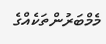މެމްބަރުންތަކެއްގެ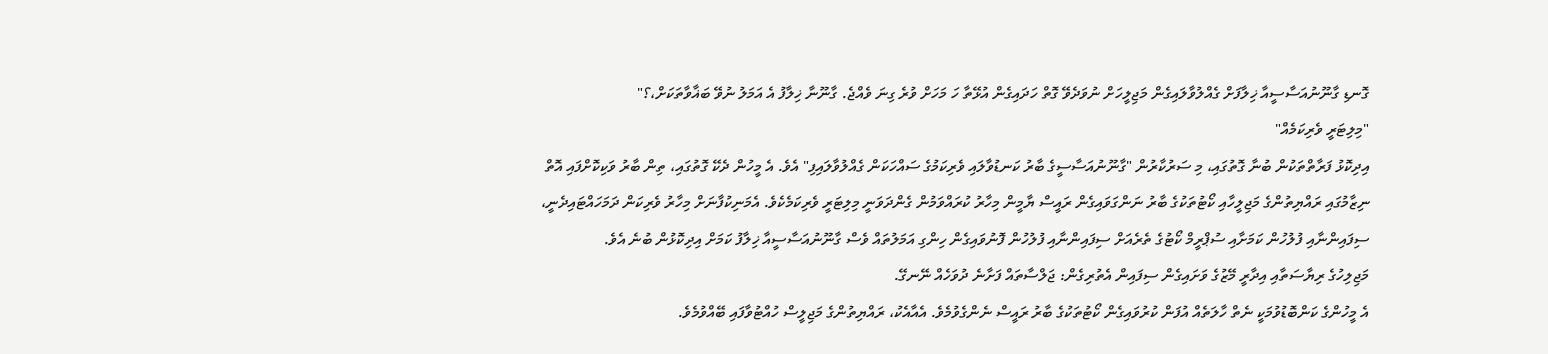ގޮނޑި ގާނޫނުއަސާސީއާ ޚިލާފަށް ގެއްލުވާލައިގެން މަޖިލީހަށް ނުވަދެވޭ ގޮތް ހަދައިގެން އުޅޭތާ ހަ މަހަށް ވުރެ ގިނަ ވެއްޖެ. ގާނޫނާ ޚިލާފު އެ އަމަލު ނުވޭ ބަޣާވާތަކަށް،؟"
"މިލިޓަރީ ވެރިކަމެއް"
އިދިކޮޅު ފަރާތްތަކުން ބުނާ ގޮތުގައި، މި ސަރުކާރުން "ގާނޫނުއަސާސީގެ ބާރު ކަނޑުވާލައި ވެރިކަމުގެ ސައްހަކަން ގެއްލުވާލައިފި" އެވެ. އެ މީހުން ދެކޭ ގޮތުގައި، ތިން ބާރު ވަކިކޮށްފައި އޮތް ނިޒާމުގައި ރައްޔިތުންގެ މަޖިލީހާއި ކޯޓުތަކުގެ ބާރު ނަންގަވައިގެން ރައީސް ޔާމީން މިހާރު ކުރައްވަމުން ގެންދަވަނީ މިލިޓަރީ ވެރިކަމެކެވެ. އެމަނިކުފާނަށް މިހާރު ވެރިކަން ދަމަހައްޓައިދެނީ، ސިފައިންނާއި ފުލުހުން ކަމަށާއި ސުޕްރީމް ކޯޓުގެ ތެރެއަށް ސިފައިންނާއި ފުލުހުން ފޮނުވައިގެން ހިންގި އަމަލުތައް ވެސް ގާނޫނުއަސާސީއާ ޚިލާފު ކަމަށް އިދިކޮޅުން ބުނެ އެވެ.
މަޖިލިހުގެ ރިޔާސަތާއި އިދާރީ މޭޒުގެ ވަށައިގެން ސިފައިން އެތުރިގެން: ޖަލްސާތައް ފަށާނެ ދުވަހެއް ނޭނގޭ.
އެ މީހުންގެ ކަންބޮޑުވުމަކީ ނެތް ހާލަތެއް އުފަން ކުރުވައިގެން ކޯޓުތަކުގެ ބާރު ރައީސް ނެންގެވުމެވެ. އެއާއެކު، ރައްޔިތުންގެ މަޖިލީސް ހުއްޓުވާފައި ބޭއްވުމެވެ.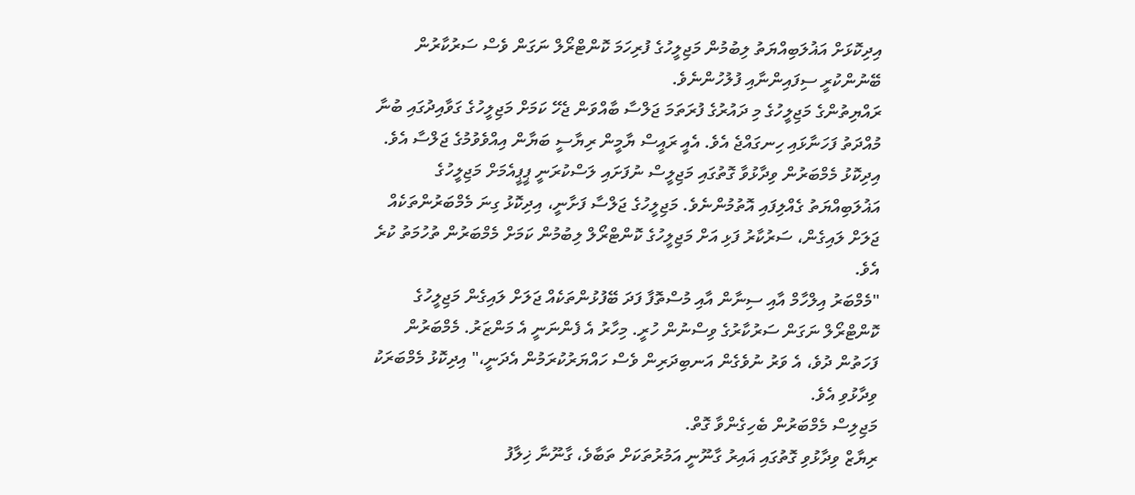އިދިކޮޅަށް އަޣުލަބިއްޔަތު ލިބުމުން މަޖިލީހުގެ ފުރިހަމަ ކޮންޓްރޯލް ނަގަން ވެސް ސަރުކާރުން ބޭނުންކުރީ ސިފައިންނާއި ފުލުހުންނެވެ.
ރައްޔިތުންގެ މަޖިލީހުގެ މި ދައުރުގެ ފުރަތަމަ ޖަލްސާ ބާއްވަން ޖެހޭ ކަމަށް މަޖިލީހުގެ ގަވާއިދުގައި ބުނާ މުއްދަތު ފަހަނާޅައި ހިނގައްޖެ އެވެ. އެއީ ރައީސް ޔާމީން ރިޔާސީ ބަޔާން އިއްވެވުމުގެ ޖަލްސާ އެވެ.
އިދިކޮޅު މެމްބަރުން ވިދާޅުވާ ގޮތުގައި މަޖިލީސް ނުފަށައި ލަސްކުރަނީ ޕީޕީއެމަށް މަޖިލީހުގެ އަޣުލަބިއްޔަތު ގެއްލިފައި އޮތުމުންނެވެ. މަޖިލީހުގެ ޖަލްސާ ފަށާނީ، އިދިކޮޅު ގިނަ މެމްބަރުންތަކެއް ޖަލަށް ލައިގެން، ސަރުކާރު ފަޅި އަށް މަޖިލީހުގެ ކޮންޓްރޯލް ލިބުމުން ކަމަށް މެމްބަރުން ތުހުމަތު ކުރެ އެވެ.
"މެމްބަރު އިލްހާމް އާއި ސިނާން އާއި މުސްތޮފާ ފަދަ ބޭފުޅުންތަކެއް ޖަލަށް ލައިގެން މަޖިލީހުގެ ކޮންޓްރޯލް ނަގަން ސަރުކާރުގެ ވިސްނުން ހުރީ. މިހާރު އެ ފެންނަނީ އެ މަންޒަރު. މެމްބަރުން ފަހަތުން ދުވެ، އެ ވަރު ނުވެގެން އަނބިދަރިން ވެސް ހައްޔަރުކުރަމުން އެދަނީ،" އިދިކޮޅު މެމްބަރަކު ވިދާޅުވި އެވެ.
މަޖިލިސް މެމްބަރުން ބެހިގެންވާ ގޮތް.
ރިޔާޒް ވިދާޅުވި ގޮތުގައި ޣައިރު ގާނޫނީ އަމުރުތަކަށް ތަބާވެ، ގާނޫނާ ޚިލާފު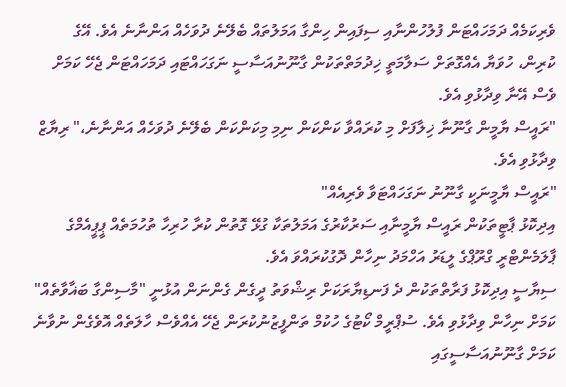ވެރިކަމެއް ދަމަހައްޓަން ފުލުހުންނާއި ސިފައިން ހިންގާ އަމަލުތައް ބެލޭނެ ދުވަހެއް އަންނާނެ އެވެ. އޭގެ ކުރިން، ހުވަޔާ އެއްގޮތަށް ސަލާމަތީ ޚިދުމަތްތަކުން ގާނޫނުއަސާސީ ނަގަހައްޓައި ދަމަހައްޓަން ޖެހޭ ކަމަށް ވެސް އޭނާ ވިދާޅުވި އެވެ.
"ރައީސް ޔާމީން ގާނޫނާ ޚިލާފަށް މި ކުރައްވާ ކަންކަން ނިމި މިކަންކަން ބެލޭނެ ދުވަހެއް އަންނާނެ،" ރިޔާޒް ވިދާޅުވި އެވެ.
"ރައީސް ޔާމީނަކީ ގާނޫނު ނަގަހައްޓަވާ ވެރިއެއް"
އިދިކޮޅު ޕާޓީތަކުން ރައީސް ޔާމީނާއި ސަރުކާރުގެ އަމަލުތަކާ ގުޅޭ ގޮތުން ކުރާ ހުރިހާ ތުހުމަތެއް ޕީޕީއެމްގެ ޕާލަމެންޓްރީ ގްރޫޕްގެ ލީޑަރު އަހްމަދު ނިހާން ދޮގުކުރައްވަ އެވެ.
ސިޔާސީ އިދިކޮޅު ފަރާތްތަކުން ދެ ފަނޑިޔާރަކަށް ރިޝްވަތު ދީގެން ގެންނަން އުޅުނީ "މާސިންގާ ބަޣާވާތެއް" ކަމަށް ނިހާން ވިދާޅުވި އެވެ. ސުޕްރީމް ކޯޓުގެ ހުކުމް ތަންފީޒުނުކުރަން ޖެހޭ އެއްވެސް ހާލަތެއް އޮވެގެން ނުވާނެ ކަމަށް ގާނޫނުއަސާސީގައި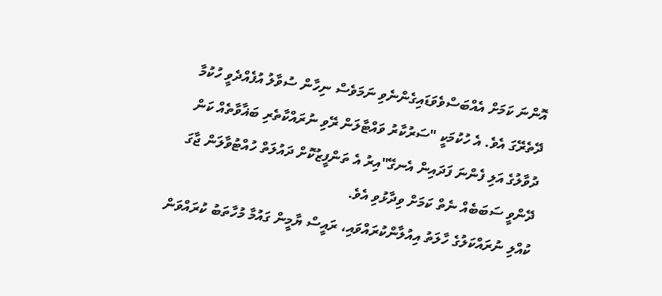އޮންނަ ކަމަށް އެއްބަސްވެވަޑައިގެންނެވި ނަމަވެސް ނިހާން ސުވާލު އުފެއްދެވީ ހުކުމާ ދޭތެރޭގަ އެވެ. އެ ހުކުމަކީ "ސަރުކާރު ވައްޓާލަން ރޭވި ނުރައްކާތެރި ބަޣާވާތެއް ކަން ދުވާލުގެ އަލި ފެންނަ ފަދައިން އެނގޭ"އިރު އެ ތަންފީޒުކޮށް ދައުލަތް ހުއްޓުވާލަން ޖާގަ ދޭންވީ ސަބަބެއް ނެތް ކަމަށް ވިދާޅުވި އެވެ.
ކުއްލި ނުރައްކަލުގެ ހާލަތު އިއުލާންކުރައްވައި، ރައީސް ޔާމީން ގައުމާ މުހާތަބު ކުރައްވަން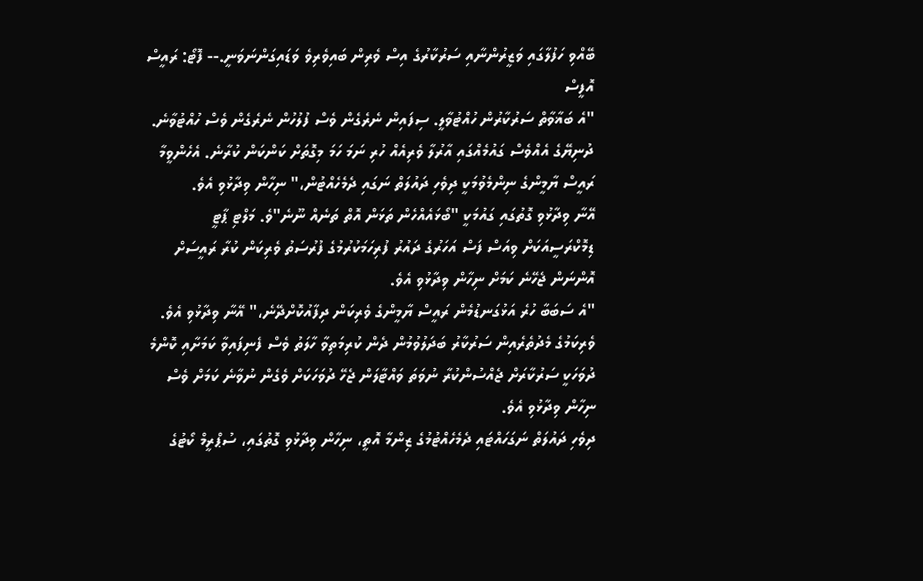ބޭއްވި ހަފުލާގައި ވަޒީރުންނާއި ސަރުކާރުގެ އިސް ވެރިން ބައިވެރިވެ ވަޑައިގަންނަވަނީ.-- ފޮޓޯ: ރައީސް އޮފީސް
"އެ ބަޣާވާތް ސަރުކާރުން ހުއްޓުވާލީ. ސިފައިން ނެރެގެން ވެސް ފުލުހުން ނެރެގެން ވެސް ހުއްޓުވާނެ. ދުނިޔޭގެ އެއްވެސް ގައުމެއްގައި އާރުލާ ވެރިއެއް ހުރި ނަމަ ހަމަ މިގޮތަށް ކަންކަން ކުރާނެ. އެހެންވީމާ ރައީސް ޔާމީންގެ ނިންމެވުމަކީ ދިވެހި ދައުލަތް ނަގައި ދެމެހެއްޓުން،" ނިހާން ވިދާޅުވި އެވެ.
އޭނާ ވިދާޅުވި ގޮތުގައި ގައުމަކީ "ބޯޅައެއްހެން ތަޅަން އޮތް ތަނެއް ނޫނެ"ވެ. މަލްޓި ޕާޓީ ޑިމޮކްރަސީއަކަށް ވިއަސް ފަސް އަހަރުގެ ދައުރު ފުރިހަމަކުރުމުގެ ފުރުސަތު ވެރިކަން ކުރާ ރައީސަށް އޮންނަން ޖެހޭނެ ކަމަށް ނިހާން ވިދާޅުވި އެވެ.
"އެ ސަބަބާ ހުރެ އަޅުގަނޑުމެން ރައީސް ޔާމީންގެ ވެރިކަން ދިފާއުކޮށްދޭނެ،" އޭނާ ވިދާޅުވި އެވެ.
ވެރިކަމުގެ މެދުތެރެއިން ސަރުކާރު ބަދަލުވުމުން ދެން ކުރިމަތިވާ ހާލަތު ވެސް ފެނިފައިވާ ކަމަށާއި ކޮންމެ ދުވަހަކީ ސަރުކާރަށް ޖެއްސުންކުރާ ނުވަތަ ވައްޓާލަން ޖެހޭ ދުވަހަކަށް ވެގެން ނުވާނެ ކަމަށް ވެސް ނިހާން ވިދާޅުވި އެވެ.
ދިވެހި ދައުލަތް ނަގަހައްޓައި ދެމެހެއްޓުމުގެ ޒިންމާ އޮތީ، ނިހާން ވިދާޅުވި ގޮތުގައި، ސުޕްރީމް ކޯޓުގެ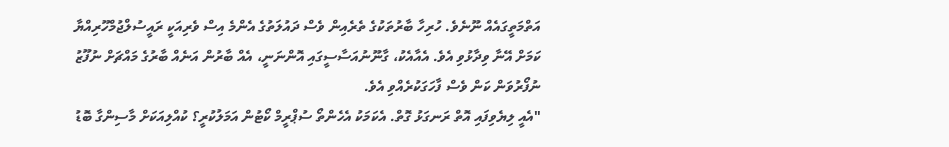އަތްމަތީގައެއް ނޫނެވެ. ހުރިހާ ބާރުތަކުގެ ތެރެއިން ވެސް ދައުލަތުގެ އެންމެ އިސް ވެރިއަކީ ރައީސުލްޖުމްހޫރިއްޔާ ކަމަށް އޭނާ ވިދާޅުވި އެވެ. އެއާއެކު، ގާނޫނުއަސާސީގައި އޮންނަނީ، އެއް ބާރުން އަނެއް ބާރުގެ މައްޗަށް ނުފޫޒު ނުފޯރުވަން ކަން ވެސް ފާހަގަކުރެއްވި އެވެ.
"އެއީ ލިޔެވިފައި އޮތް ރަނގަޅު ގޮތް. އެކަމަކު އެހެންތޯ ސުޕްރީމް ކޯޓުން އަމަލުކުރީ؟ ކުއްލިއަކަށް މާސިންގާ ބޮޑު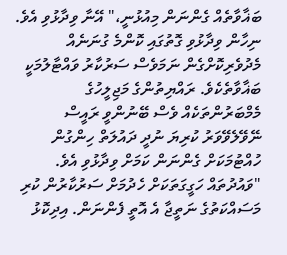ބަޣާވާތެއް ގެންނަން މިއުޅުނީ،" އޭނާ ވިދާޅުވި އެވެ.
ނިހާން ވިދާޅުވި ގޮތުގައި ކޮންމެ ގުނަނެއް މެދުވެރިކޮށްގެން ނަމަވެސް ސަރުކާރު ވައްޓާލުމަކީ ބަޣާވާތެކެވެ. ރައްޔިތުންގެ މަޖިލީހުގެ މެމްބަރުންތަކެއް ވެސް ބޭނުންވީ ރައީސް ނޭވޭލެވޭވަރު ކުރިޔަ ނުދީ ދައުލަތް ހިންގުން ހުއްޓުމަކަށް ގެންނަން ކަމަށް ވިދާޅުވި އެވެ.
"ވައުދުތައް ހަގީގަތަކަށް ހެދުމަށް ސަރުކާރުން ކުރި މަސައްކަތުގެ ނަތީޖާ އެ އޮތީ ފެންނަން. އިދިކޮޅު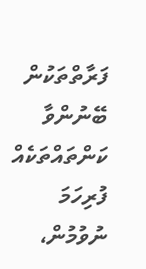ފަރާތްތަކުން ބޭނުންވާ ކަންތައްތަކެއް ފުރިހަމަ ނުވުމުން،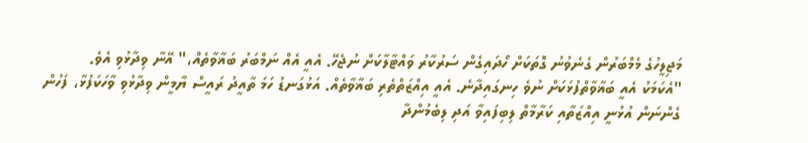މަޖިލީހުގެ މެމްބަރުން ގެނެވުނު ގޮތަކަށް ހޯދައިގެން ސަރުކާރު ވައްޓާލާކަށް ނުޖެހޭ. އެއީ އެއް ނަމްބަރު ބަޣާވާތެއް،" އޭނާ ވިދާޅުވި އެވެ.
"އެކަމަކު އެއީ ބަޣާވާތްފުޅަކަށް ނުވެ ހިނގައިދާނެ. އެއީ އިއްޒަތްތެރި ބަޣާވާތެއް. އަޅުގަނޑު ހަމަ ތާއީދު ރައީސް ޔާމީން ވިދާޅުވި ވާހަކަފުޅާ، ފަހުން ގެންނަން އުޅުނީ އިއްޒަތާއި ކަރާމާތް ލިބިފައިވާ އަދި ލިބެމުންދާ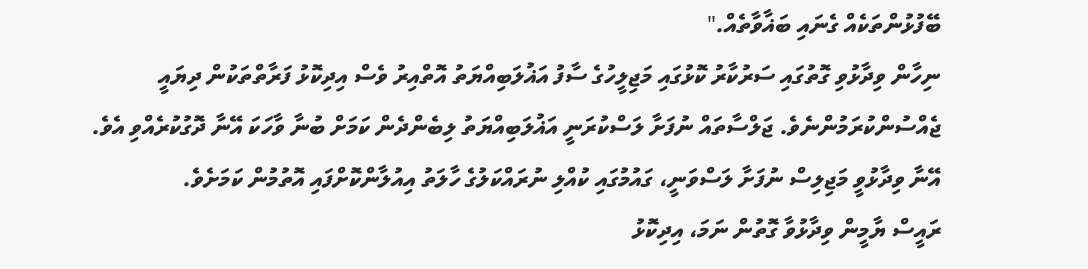ބޭފުޅުންތަކެއް ގެނައި ބަޣާވާތެއް."
ނިހާން ވިދާޅުވި ގޮތުގައި ސަރުކާރު ކޮޅުގައި މަޖިލީހުގެ ސާފު އަޣުލަބިއްޔަތު އޮތްއިރު ވެސް އިދިކޮޅު ފަރާތްތަކުން ދިޔައީ ޖެއްސުންކުރަމުންނެވެ. ޖަލްސާތައް ނުފަށާ ލަސްކުރަނީ އަޣުލަބިއްޔަތު ލިބެންދެން ކަމަށް ބުނާ ވާހަކަ އޭނާ ދޮގުކުރެއްވި އެވެ.
އޭނާ ވިދާޅުވީ މަޖިލިސް ނުފަށާ ލަސްވަނީ، ގައުމުގައި ކުއްލި ނުރައްކަލުގެ ހާލަތު އިއުލާންކޮށްފައި އޮތުމުން ކަމަށެވެ.
ރައީސް ޔާމީން ވިދާޅުވާ ގޮތުން ނަމަ، އިދިކޮޅު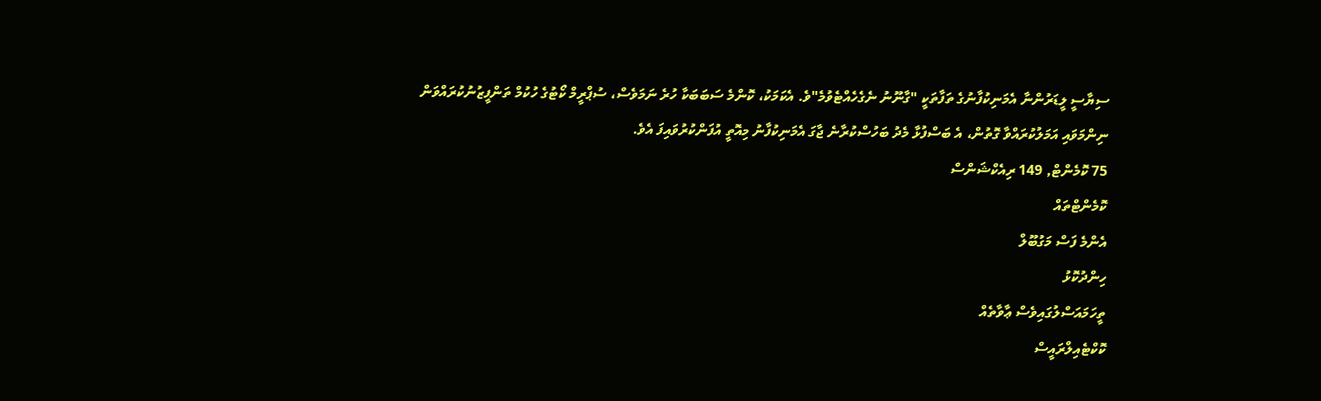ސިޔާސީ ލީޑަރުންނާ އެމަނިކުފާނުގެ ތަފާތަކީ "ގާނޫނު ނެގެހެއްޓެވުމެ"ވެ. އެކަމަކު، ކޮންމެ ސަބަބަކާ ހުރެ ނަމަވެސް، ސުޕްރީމް ކޯޓުގެ ހުކުމް ތަންފީޒުނުކުރައްވަން ނިންމަވައި އަމަލުކުރައްވާ ގޮތުން، އެ ބަސްފުޅާ މެދު ބަހުސްކުރާނެ ޖާގަ އެމަނިކުފާނު މިއޮތީ އުފަންކުރުވައިފަ އެވެ.
75 ކޮމެންޓް, 149 ރިއެކްޝަންސް
ކޮމެންޓްތައް
އެންމެ ފަސް މަގުބޫލް
ހިންދުކޮޅު
ތީހަމައަސްލުގައިވެސް ޢާވާތެއް
ކޮކްޓެއިލްރައީސް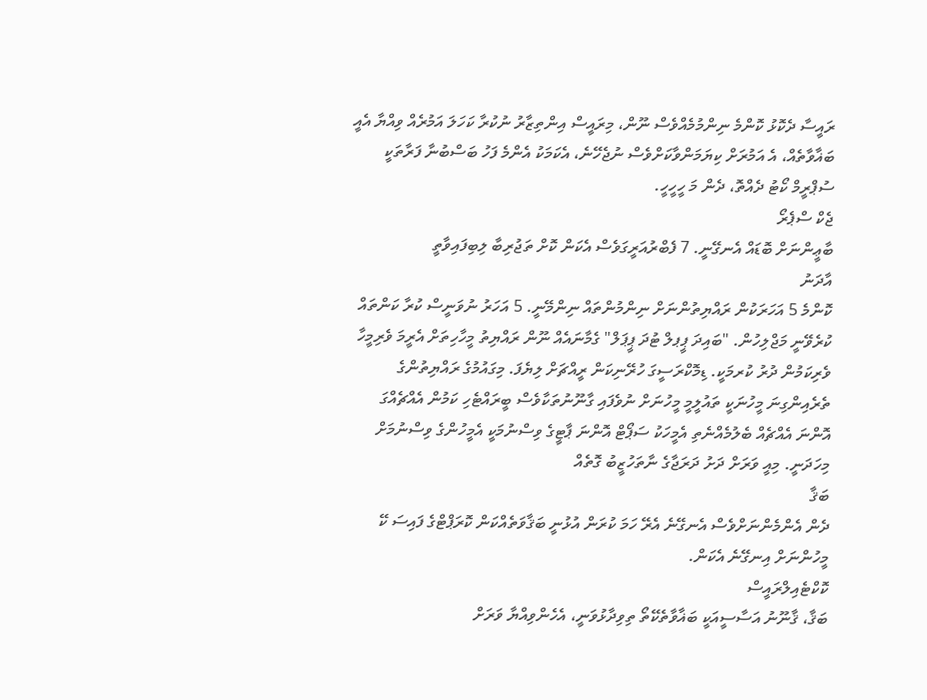ރައީސާ ދެކޮޅު ކޮންމެ ނިންމުމެއްވެސް ނޫން، މިރައީސް އިންތިޒާރު ނުކުރާ ކަހަލަ އަމުރެއް ވިއްޔާ އެއީ ބަޣާވާތެއް، އެ އަމުރަށް ކިޔަމަންވާކަށްވެސް ނުޖެހޭނެ، އެކަމަކު އެންމެ ފަހު ބަސްބުނާ ފަރާތަކީ ސުޕްރީމް ކޯޓު ދެއްތޮ، ދެން މަ ހީހީހީ.
ޖެކް ސްޕެރޯ
ބާޢީންނަށް ބޮޑައް އެނގޭނީ. 7 ފެބްރުއަރީގަވެސް އެކަން ކޮށް ތަޖުރިބާ ލިބިފައިވާތީ
އާދަނު
ކޮންމެ 5 އަހަރަކުން ރައްޔިތުންނަށް ނިންމުންތައް ނިންމޭނީ. 5 އަހަރު ނުވަނީސް ކުރާ ކަންތައް ކުރެވޭނީ މަޖްލިހުން. "ބައިދަ ޕީޕލް ޓުދަ ޕީޕަލް" ގެމާނައެއް ނޫން ރައްޔިތު މީހާހިތަށް އެރީމަ ވެރިމީހާ ވެރިކަމުން ދުރު ކުރމަކީ. ޑިމޮކްރަސީގަ ހުރޭނިކަން ރީއްޗަށް ލިޔެފަ. މިގައުމުގެ ރައްޔިތުންގެ ތެރެއިންގިނަ މީހުނަކީ ތައުލީމީ މީހުނަށް ނުވެފައި ގާނޫނުތަކާވެސް ބީރައްޓެހި ކަމުން އެއްޗެއްގަ އޮންނަ އެއްޗެއް ބެލުމެއްނެތި އެމީހަކު ސަޕޯޓް އޮންނަ ޕާޓީގެ ވިސްނުމަކީ އެމީހުންގެ ވިސްނުމަށް މިހަދަނީ. މިއީ ވަރަށް ދަށު ދަރަޖާގެ ނާތަހުޒީބު ގޮތެއް
ބަޤާ
ދެން އެންމެންނަށްވެސް އެނގޭނެ އެރޭ ހަމަ ކުރަން އުޅުނީ ބަޤާވަތެއްކަން ކޮރަޕްޓްގެ ފައިސަ ކޭ މީހުންނަށް އިނގޭނެ އެކަން.
ކޮކްޓެއިލްރައީސް
ބަޤާ، ޤާނޫނު އަސާސީއަކީ ބަޣާވާތެކޭތޯ ތިވިދާޅުވަނީ، އެހެންވިއްޔާ ވަރަށް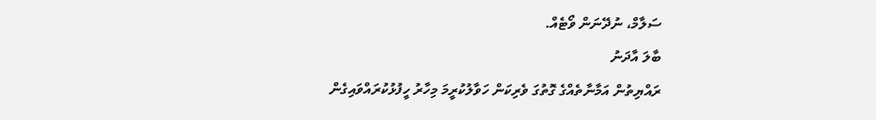ސަލާމް، ނުދޭނަން ވޯޓެއް.
ބާލަ އާދަނު
ރައްޔިތުން އަމާނާތެއްގެ ގޮތުގަ ވެރިކަން ހަވާލުކުރީމަ މިހާރު ހީފުޅުކުރައްވައިގެން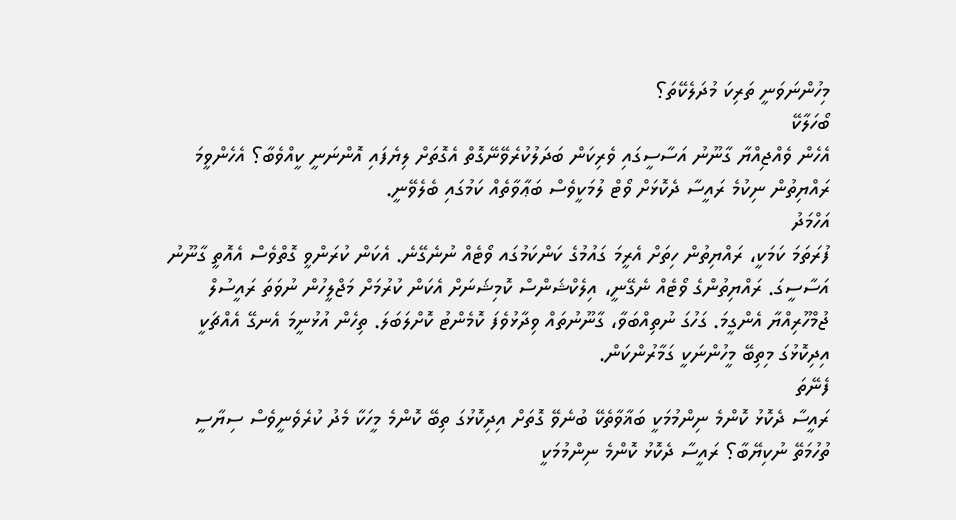މިހުންނަވަނީ ތަރިކަ މުދަލެކޭތަ؟
ބޯހަލާކޭ
އެހެން ވެއްޖިއްޔާ ގާނޫނު އަސާސީގައި ވެރިކަން ބަދަލުކުރެވޭނޭގޮތް އެގޮތަށް ލިޔެފައި އޮންނަނީ ކީއްވެބާ؟ އެހެންވީމަ ރައްޔިތުން ނިކުމެ ރައީސާ ދެކޮޅަށް ވޯޓް ލުމަކީވެސް ބަޢާވާތެއް ކަމުގައި ބެލެވޭނީ.
އަހްމަދު
ފުރަތަމަ ކަމަކީ، ރައްޔިތުން ހިތަށް އެރީމަ ގައުމުގެ ކަންކަމުގައ ވޯޓެއް ނުނެގޭނެ. އެކަން ކުރަންވީ ގޮތްވެސް އެއޮތީ ގާނޫނު އަސާސީގަ. ރައްޔިތުންގެ ވޯޓެއް ނެގޭނީ، އިލެކްޝަންސް ކޮމިޝަނަށް އެކަން ކުރުމަށް މަޖްލީހުން ނުވަތަ ރައީސުލް ޖުމްހޫރިއްޔާ އެންގީމަ. ގަހުގަ ނުތިއްބަވާ، ގާނޫނުތައް ވިދާޅުވެފަ ކޮމެންޓު ކޮށްލަބަލަ. ތިހެން އުޅުނީމަ އެނގޭ އެއްޗަކީ އިދިކޮޅުގަ މިތިބޭ މީހުންނަކީ ގަމާރުންކަން.
ފެނޭތަ
ރައީސާ ދެކޮޅު ކޮންމެ ނިންމުމަކީ ބަޣާވާތެކޭ ބުނެވޭ ގޮތަށް އިދިކޮޅުގަ ތިބޭ ކޮންމެ މީހަކާ މެދު ކުރެވެނީވެސް ސިޔާސީ ތުހުމަތޭ ނުކިޔޭބާ؟ ރައީސާ ދެކޮޅު ކޮންމެ ނިންމުމަކީ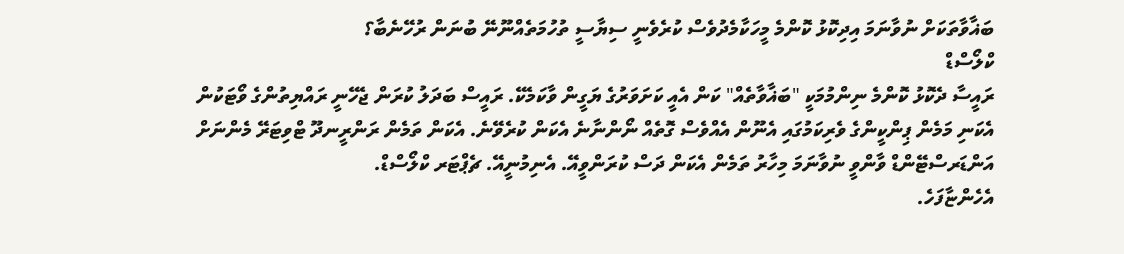ބަޣާވާތަކަށް ނުވާނަމަ އިދިކޮޅު ކޮންމެ މީހަކާމެދުވެސް ކުރެވެނީ ސިޔާސީ ތުހުމަތެއްނޫނޭ ބުނަން ރުހޭނެބާ؟
ކްލޯސްޑް
ރައީސާ ދެކޮޅު ކޮންމެ ނިންމުމަކީ "ބަޣާވާތެއް" ކަން އެއީ ކަށަވަރުގެ ޔަގީން ވާކަމެކޭ. ރައީސް ބަދަލު ކުރަން ޖެހޭނީ ރައްޔިތުންގެ ވޯޓަކުން އެކަނި މަމެން ޕިންކީންގެ ވެރިކަމުގައި އެނޫން އެއްވެސް ގޮތެއް ނޯންނާނެ އެކަން ކުރެވޭނެ. އެކަން ތަމެން ރަންރީނދޫ ޓްވިޓަރޭ މެންނަށް އަންޑަރސްޓޭންޑް ވާންވީ ނުވާނަމަ މިހާރު ތަމެން އެކަން ދަސް ކުރަންވީއޭ. އެނިމުނީއޭ. ޗެޕްޓަރ ކްލޯސްޑް.
އެހެންޏާފަހެ.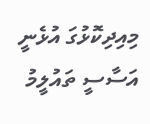މިއިދިކޮޅުގަ އުޅެނީ އަސާސީ ތައުލީމު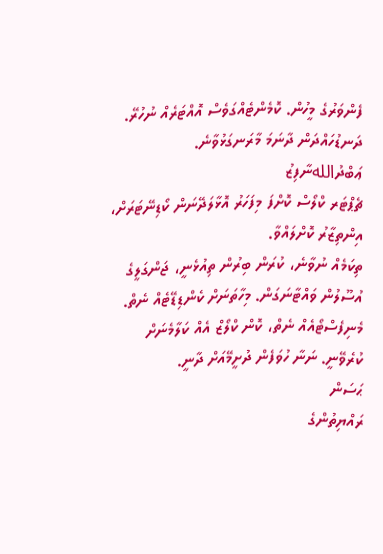ފެންވަރުގެ މީހުން. ކޮމެންޓެއްގަވެސް އޮއްޓަރެއް ނުހުރޭ. ދަނޑުހައްދަން ދާނަމަ މާރަނގަޅުވާނެ.
ޢަބްދުاللهނާފިޒު
ޗެޕްޓަރ ކްލޯސް ކޮށްފަ މިފަހަރު އޮޅާލަދޭނަން ކޯޑިނޭޓަރަށް، އިންތިޒާރު ކޮށްލައްވާ.
ތިކަމެއް ނުވާނެ، ކުރަން ބިރުން ތިއުޅެނީ، ޖަންގަލީގެ އުސޫލުން ވައްޓާނަގަން. މިހާތަނަށް ކެންޑިޑޭޓެއް ނެތް. މެނިފެސްޓޯއެއް ނެތް، ކޮން ކްލޯޒް އެއް ކަލާމެނަށް ކުރެވޭނީ. ނަނާ ހުވަފެން ދުށީމޭއަށް ދާނީ.
ޙަސަން
ރައްޔިތުންގެ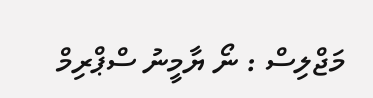މަޖްލިސް : ނޯ ޔާމީނު ސްޕްރިމް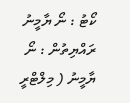ކޯޓު : ނޯ ޔާމީނު ރައްޔިތުން : ނޯ ޔާމީނު ( މިލްޓްރީ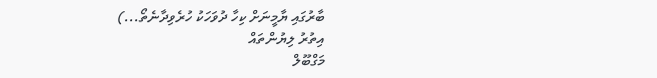ބާރުގައި ޔާމީނަށް ކިހާ ދުވަހަކު ހުރެވިދާނެތޯ...)
އިތުރު ލިޔުންތައް
މަގްބޫލް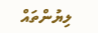ލިޔުންތައް